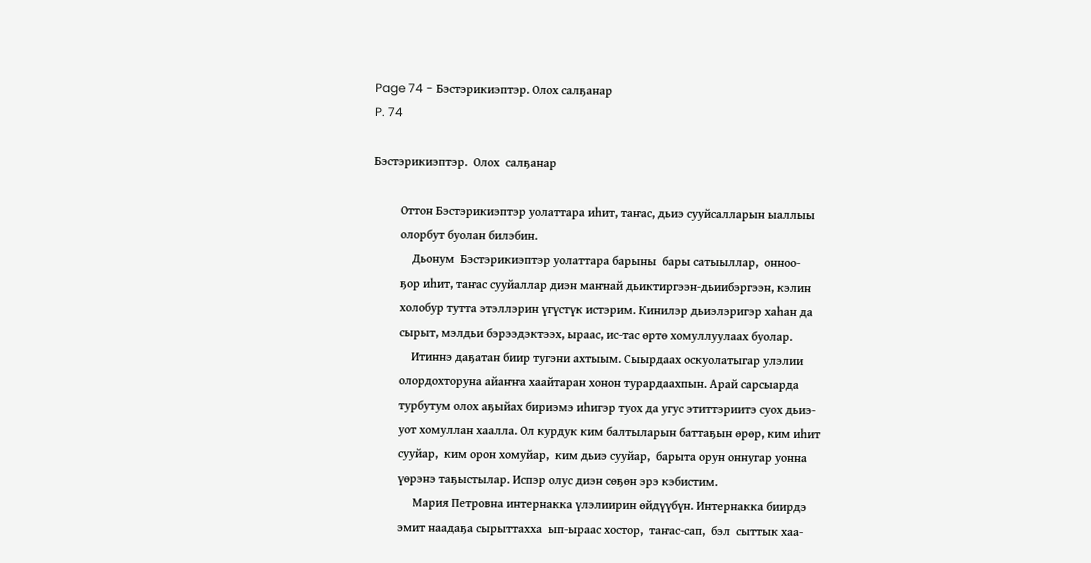Page 74 - Бэстэрикиэптэр. Олох салҕанар
P. 74

Бэстэрикиэптэр.  Олох  салҕанар

         Оттон Бэстэрикиэптэр уолаттара иһит, таҥас, дьиэ сууйсалларын ыаллыы
         олорбут буолан билэбин.
             Дьонум  Бэстэрикиэптэр уолаттара барыны  бары сатыыллар,  онноо-
         ҕор иһит, таҥас сууйаллар диэн маҥнай дьиктиргээн-дьиибэргээн, кэлин
         холобур тутта этэллэрин үгүстүк истэрим. Кинилэр дьиэлэригэр хаһан да
         сырыт, мэлдьи бэрээдэктээх, ыраас, ис-тас өртө хомуллуулаах буолар.
             Итиннэ даҕатан биир тугэни ахтыым. Сыырдаах оскуолатыгар улэлии
         олордохторуна айаҥҥа хаайтаран хонон турардаахпын. Арай сарсыарда
         турбутум олох аҕыйах бириэмэ иһигэр туох да угус этиттэриитэ суох дьиэ-
         уот хомуллан хаалла. Ол курдук ким балтыларын баттаҕын өрөр, ким иһит
         сууйар,  ким орон хомуйар,  ким дьиэ сууйар,  барыта орун оннугар уонна
         үөрэнэ таҕыстылар. Испэр олус диэн сөҕөн эрэ кэбистим.
              Мария Петровна интернакка үлэлиирин өйдүүбүн. Интернакка биирдэ
         эмит наадаҕа сырыттахха  ып-ыраас хостор,  таҥас-сап,  бэл  сыттык хаа-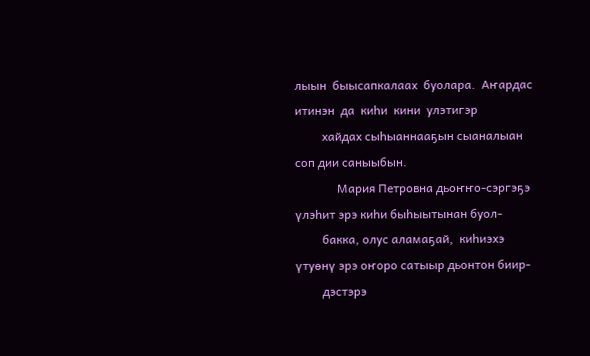лыын  быысапкалаах  буолара.  Аҥардас  итинэн  да  киһи  кини  улэтигэр
         хайдах сыһыаннааҕын сыаналыан соп дии саныыбын.
              Мария Петровна дьоҥҥо-сэргэҕэ үлэһит эрэ киһи быһыытынан буол-
         бакка, олус аламаҕай,  киһиэхэ үтуөнү эрэ оҥоро сатыыр дьонтон биир-
         дэстэрэ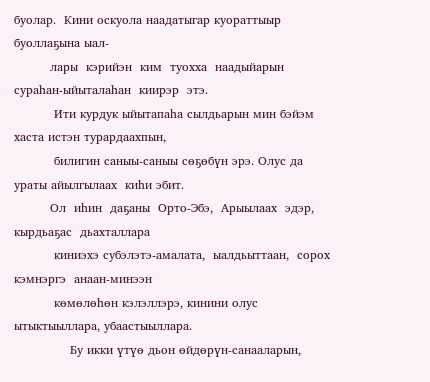буолар.  Кини оскуола наадатыгар куораттыыр буоллаҕына ыал-
         лары  кэрийэн  ким  туохха  наадыйарын  сураһан-ыйыталаһан  киирэр  этэ.
          Ити курдук ыйытапаһа сылдьарын мин бэйэм хаста истэн турардаахпын,
          билигин саныы-саныы сөҕөбүн эрэ. Олус да ураты айылгылаах  киһи эбит.
         Ол  иһин  даҕаны  Орто-Эбэ,  Арыылаах  эдэр,  кырдьаҕас  дьахталлара
          киниэхэ субэлэтэ-амалата,  ыалдьыттаан,  сорох кэмнэргэ  анаан-минээн
          көмөлөһөн кэлэллэрэ, кинини олус ытыктыыллара, убаастыыллара.
              Бу икки үтүө дьон өйдөрүн-санааларын,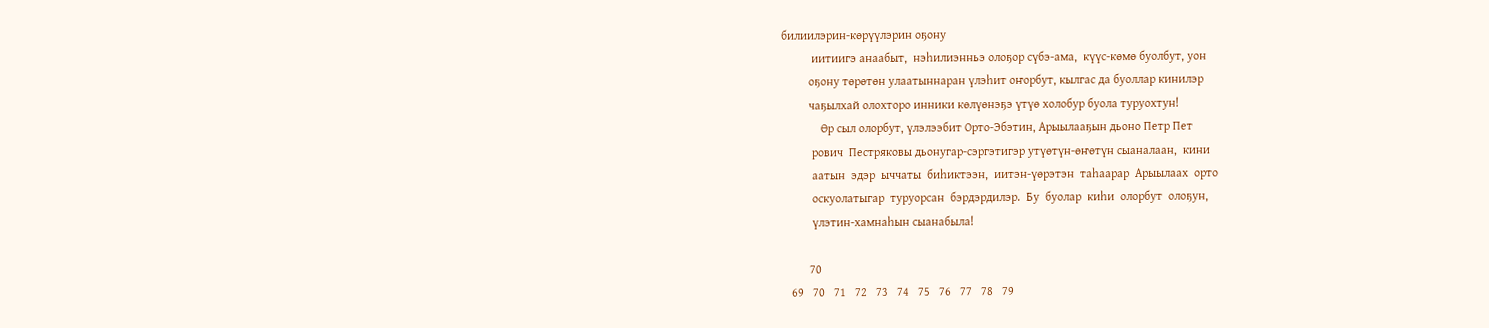билиилэрин-көрүүлэрин оҕону
          иитиигэ анаабыт,  нэһилиэнньэ олоҕор сүбэ-ама,  күүс-көмө буолбут, уон
         оҕону төрөтөн улаатыннаран үлэһит оҥорбут, кылгас да буоллар кинилэр
         чаҕылхай олохторо инники көлүөнэҕэ үтүө холобур буола туруохтун!
             Өр сыл олорбут, үлэлээбит Орто-Эбэтин, Арыылааҕын дьоно Петр Пет
          рович  Пестряковы дьонугар-сэргэтигэр утүөтүн-өҥөтүн сыаналаан,  кини
          аатын  эдэр  ыччаты  биһиктээн,  иитэн-үөрэтэн  таһаарар  Арыылаах  орто
          оскуолатыгар  туруорсан  бэрдэрдилэр.  Бу  буолар  киһи  олорбут  олоҕун,
          үлэтин-хамнаһын сыанабыла!

         70
   69   70   71   72   73   74   75   76   77   78   79